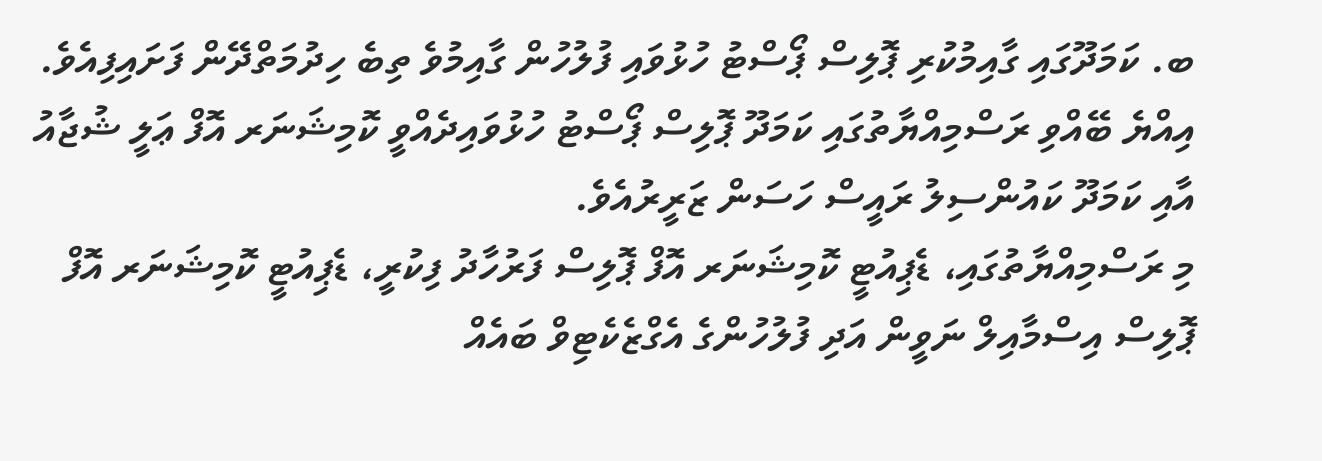ބ. ކަމަދޫގައި ގާއިމުކުރި ޕޮލިސް ޕޯސްޓު ހުޅުވައި ފުލުހުން ގާއިމުވެ ތިބެ ހިދުމަތްދޭން ފަށައިފިއެވެ.
އިއްޔެ ބޭއްވި ރަސްމިއްޔާތުގައި ކަމަދޫ ޕޮލިސް ޕޯސްޓު ހުޅުވައިދެއްވީ ކޮމިޝަނަރ އޮފް ޢަލީ ޝުޖާއު އާއި ކަމަދޫ ކައުންސިލު ރައީސް ހަސަން ޒަރީރުއެވެ.
މި ރަސްމިއްޔާތުގައި، ޑެޕިއުޓީ ކޮމިޝަނަރ އޮފް ޕޮލިސް ފަރުހާދު ފިކުރީ، ޑެޕިއުޓީ ކޮމިޝަނަރ އޮފް ޕޮލިސް އިސްމާއިލް ނަވީން އަދި ފުލުހުންގެ އެގްޒެކެޓިވް ބައެއް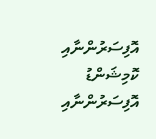އޮފިސަރުންނާއި ކޮމިޝަންޑު އޮފިސަރުންނާއި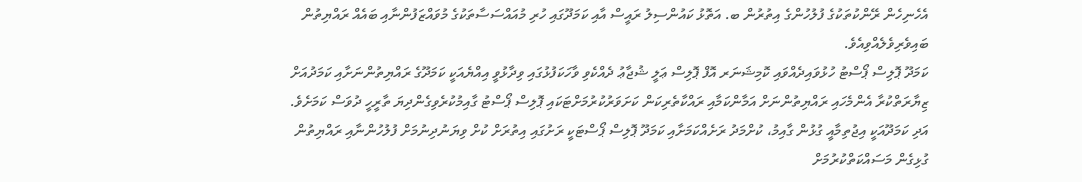އެހެނިހެން ރޭންކުތަކުގެ ފުލުހުންގެ އިތުރުން ބ. އަތޮޅު ކައުންސިލު ރައީސް އާއި ކަމަދޫގައި ހުރި މުއައްސަސާތަކުގެ މުވައްޒަފުންނާއި ބައެއް ރައްޔިތުން ބައިވެރިވެލެއްވިއެވެ.
ކަމަދޫ ޕޮލިސް ޕޯސްޓު ހުޅުވައިދެއްވައި ކޮމިޝަނަރ އޮފް ޕޮލިސް ޢަލީ ޝުޖާޢު ދެއްކެވި ވާހަކަފުޅުގައި ވިދާޅުވީ އިއްޔެއަކީ ކަމަދޫގެ ރައްޔިތުންނަށާއި ކަމަދުއަށް ޒިޔާރަތްކުރާ އެންމެހައި ރައްޔިތުންނަށް އަމާންކަމާއި ރައްކާތެރިކަން ކަށަވަރުކުރުމަށްޓަކައި ޕޮލިސް ޕޯސްޓު ގާއިމުކުރެވިގެންދިޔަ ތާރީހީ ދުވަސް ކަމަށެވެ.
އަދި ކަމަދޫއަކީ އިޖުތިމާއީ ގުޅުން ގާއިމު، ކުށްމަދު ރަށެއްކަމަށާއި ކަމަދޫ ޕޮލިސް ޕޯސްޓަކީ ރަށުގައި އިތުރަށް ކުށް ވިޔަނުދިނުމަށް ފުލުހުންނާއި ރައްޔިތުން ގުޅިގެން މަސައްކަތްކުރުމަށް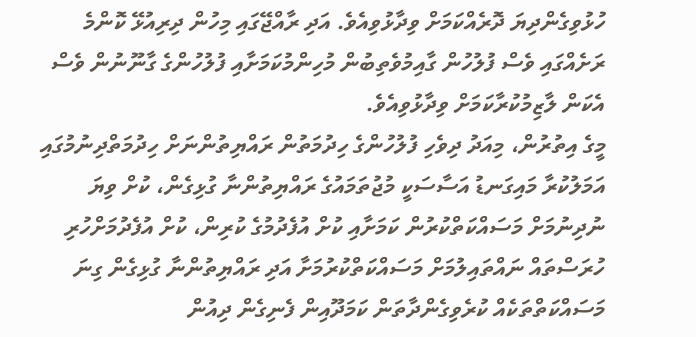ހުޅުވިގެންދިޔަ ދޮރެއްކަމަށް ވިދާޅުވިއެވެ. އަދި ރާއްޖޭގައި މިހުން ދިރިއުޅޭ ކޮންމެ ރަށެއްގައި ވެސް ފުލުހުން ގާއިމުވެތިބުން މުހިންމުކަމަށާއި ފުލުހުންގެ ގާނޫނުން ވެސް އެކަން ލާޒިމުކުރާކަމަށް ވިދާޅުވިއެވެ.
މީގެ އިތުރުން، މިއަދު ދިވެހި ފުލުހުންގެ ހިދުމަތުން ރައްޔިތުންނަށް ހިދުމަތްދިނުމުގައި އަމަލުކުރާ މައިގަނޑު އަސާސަކީ މުޖުތަމައުގެ ރައްޔިތުންނާ ގުޅިގެން، ކުށް ވިޔަ ނުދިނުމަށް މަސައްކަތްކުރުން ކަމަށާއި ކުށް އުފެދުމުގެ ކުރިން، ކުށް އުފެދުމަށްހުރި ހުރަސްތައް ނައްތައިލުމަށް މަސައްކަތްކުރުމަށާ އަދި ރައްޔިތުންނާ ގުޅިގެން ގިނަ މަސައްކަތްތަކެއް ކުރެވިގެންދާތަން ކަމަދޫއިން ފެނިގެން ދިއުން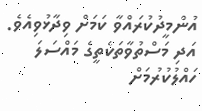އުންމީދުކުރައްވާ ކަމަށް ވިދާޅުވިއެވެ.
އަދި މަސްތުވާތަކެތީގެ މައްސަލަ ހައްލުކުރުމަށް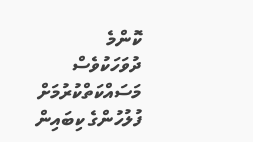ކޮންމެ ދުވަހަކުވެސް މަސައްކަތްކުރުމަށް ފުލުހުންގެ ކިބައިން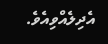އެދިލެއްވިއެވެ.